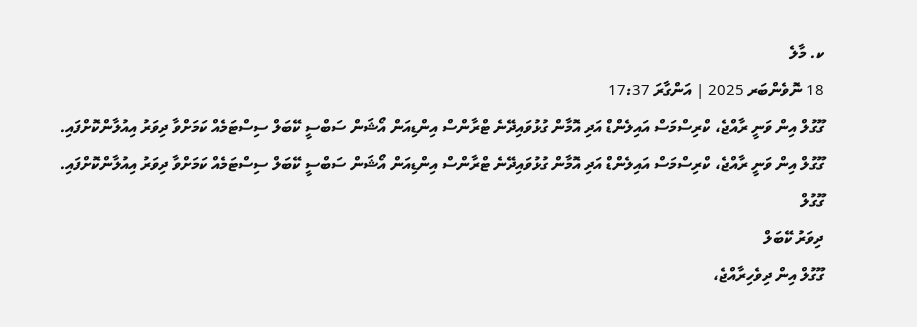ކ. މާލެ
18 ނޮވެންބަރ 2025 | އަންގާރަ 17:37
ގޫގުލް އިން ވަނީ ރާއްޖެ، ކްރިސްމަސް އައިލެންޑް އަދި އޮމާން ގުޅުވައިދޭނެ ޓްރާންސް އިންޑިއަން އޯޝަން ސަބްސީ ކޭބަލް ސިސްޓަމެއް ކަމަށްވާ ދިވަރު އިއުލާންކޮށްފައި.
ގޫގުލް އިން ވަނީ ރާއްޖެ، ކްރިސްމަސް އައިލެންޑް އަދި އޮމާން ގުޅުވައިދޭނެ ޓްރާންސް އިންޑިއަން އޯޝަން ސަބްސީ ކޭބަލް ސިސްޓަމެއް ކަމަށްވާ ދިވަރު އިއުލާންކޮށްފައި.
ގޫގުލް
ދިވަރު ކޭބަލް
ގޫގުލް އިން ދިވެހިރާއްޖެ،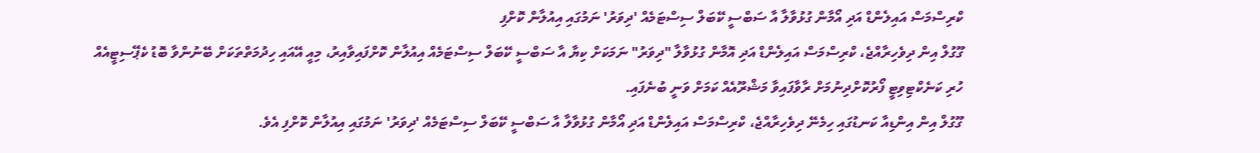ކްރިސްމަސް އައިލެންޑް އަދި އޯމާން ގުޅުވާލާ އާ ސަބްސީ ކޭބަލް ސިސްޓަމެއް 'ދިވަރު' ނަމުގައި އިއުލާން ކޮށްފި
ގޫގުލް އިން ދިވެހިރާއްޖެ، ކްރިސްމަސް އައިލެންޑް އަދި އޮމާން ގުޅުވާލާ "ދިވަރު" ނަމަކަށް ކިޔާ އާ ސަބްސީ ކޭބަލް ސިސްޓަމެއް އިއުލާން ކޮށްފައިވާއިރު، މިއީ އޭއައި ހިދުމަތްތަކަށް ބޭނުންވާ ބޮޑު ކެޕޭސިޓީއެއް ހުރި ކަނެކްޓިވިޓީ ފޯރުކޮށްދިނުމަށް ރާވާފައިވާ މަޝްރޫއެއް ކަމަށް ވަނީ ބުނެފައި.
ގޫގުލް އިން އިންޑިއާ ކަނޑުގައި ހިމެނޭ ދިވެހިރާއްޖެ، ކްރިސްމަސް އައިލެންޑް އަދި އޯމާން ގުޅުވާލާ އާ ސަބްސީ ކޭބަލް ސިސްޓަމެއް 'ދިވަރު' ނަމުގައި އިއުލާން ކޮށްފި އެވެ.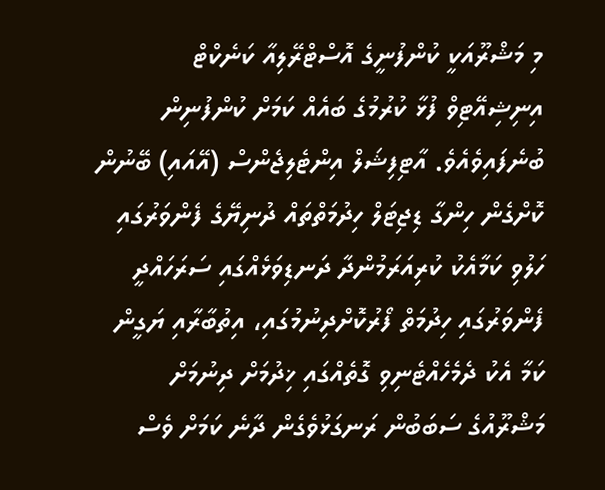މި މަޝްރޫއަކީ ކުންފުނީގެ އޮސްޓްރޭލިއާ ކަނެކްޓް އިނިޝިއޭޓިވް ފުޅާ ކުރުމުގެ ބައެއް ކަމަށް ކުންފުނިން ބުނެފައިވެއެވެ. އާޓިފިޝަލް އިންޓެލިޖެންސް (އޭއައި) ބޭނުން ކޮށްގެން ހިންގާ ޑިޖިޓަލް ހިދުމަތްތައް ދުނިޔޭގެ ފެންވަރުގައި ހަލުވި ކަމާއެކު ކުރިއަރަމުންދާ ދަނޑިވަޅެއްގައި ސަރަހައްދީ ފެންވަރުގައި ހިދުމަތް ފޯރުކޮށްދިނުމުގައި، އިތުބާރާއި ޔަގީން ކަމާ އެކު ދެމެހެއްޓެނިވި ގޮތެއްގައި ޚިދުމަށް ދިނުމަށް މަޝްރޫއުގެ ސަބަބުން ރަނގަޅުވެގެން ދާނެ ކަމަށް ވެސް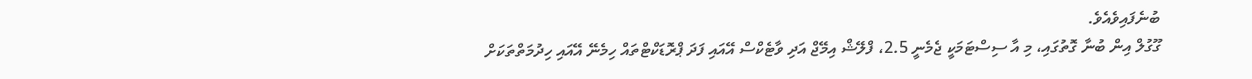ބުނެފައިވެއެވެ.
ގޫގުލް އިން ބުނާ ގޮތުގައި، މި އާ ސިސްޓަމަކީ ޖެމެނީ 2.5، ފްލޭޝް އިމޭޖް އަދި ވާޓެކްސް އޭއައި ފަދަ ޕްރޮޑަކްޓްތައް ހިމެނޭ އޭއައި ހިދުމަތްތަކަށް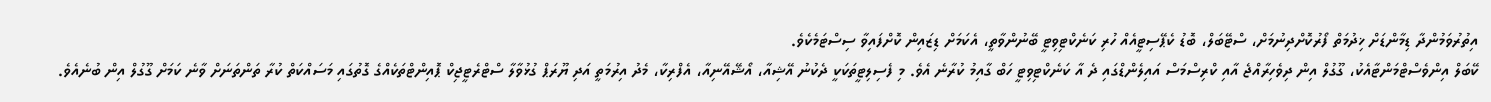އިތުރުވަމުންދާ ޑިމާންޑަށް ޚިދުމަތް ފޯރުކޮށްދިނުމަށް، ސްޓޭބަލް، ބޮޑު ކެޕޭސިޓީއެއް ހުރި ކަނެކްޓިވިޓީ ބޭނުންވާތީ، އެކަމަށް ޑިޒައިން ކޮށްފައިވާ ސިސްޓަމެކެވެ.
ކޭބަލް އިންވެސްޓްމަންޓާއެކު، ގޫގުލް އިން ދިވެހިރާއްޖެ އާއި ކްރިސްމަސް އައިލެންޑްގައި ދެ އާ ކަނެކްޓިވިޓީ ހަބް ގާއިމު ކުރާނެ އެވެ. މި ފެސިލިޓީތަކަކީ ދެކުނު އޭޝިއާ، އޯޝޭއޭނިއާ، އެފްރިކާ، މެދު އިރުމަތީ އަދި ޔޫރަޕް ގުޅުވާލާ ސްޓްރެޓީޖިކް ޕޮއިންޓްތަކެއްގެ ގޮތުގައި މަސައްކަތް ކުރާ ތަންތަނަށް ވާނެ ކަމަށް ގޫގުލް އިން ބުނެއެވެ.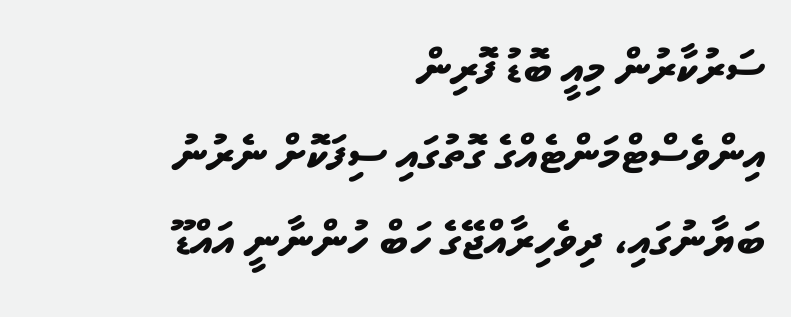ސަރުކާރުން މިއީ ބޮޑު ފޮރިން އިންވެސްޓްމަންޓެއްގެ ގޮތުގައި ސިފަކޮށް ނެރުނު ބަޔާނުގައި، ދިވެހިރާއްޖޭގެ ހަބް ހުންނާނީ އައްޑޫ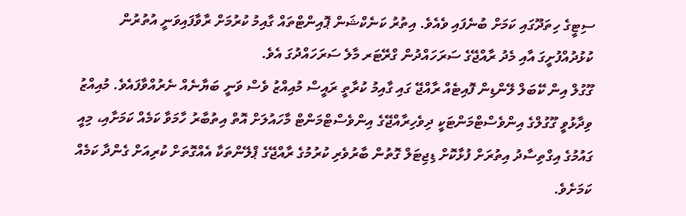ސިޓީގެ ހިތަދޫގައި ކަމަށް ބުނެފައި ވެއެވެ. އިތުރު ކަނެކްޝަން ޕޮއިންޓްތައް ގާއިމު ކުރުމަށް ރާވާފައިވަނީ އުތުރުން ކުޅުދުއްފުށީގަ އާއި މެދު ރާއްޖޭގެ ސަރަހައްދުން ގްރޭޓަރ މާލެ ސަރަހައްދުގަ އެވެ.
ގޫގުލް އިން ކޭބަލް ލޭންޑިން ފޮއިޓެއް ރާއްޖޭ ގައި ގާއިމު ކުރާތީ ރައީސް މުއިއްޒު ވެސް ވަނީ ބަޔާނެއް ނެރުއްވާފައެވެ. މުއިއްޒު ވިދާޅުވީ ގޫގުލްގެ އިންވެސްޓްމަންޓަކީ ދިވެހިރާއްޖޭގެ އިންވެސްޓްމަންޓް މާހައުލަށް އޮތް އިތުބާރު ހާމަވާ ކަމެއް ކަމަށާއި، މިއީ ގައުމުގެ އިގްތިސާދު އިތުރަށް ފުޅާކޮށް ޑިޖިޓަލް ގޮތުން ބާރުވެރި ކުރުމުގެ ރާއްޖޭގެ ޕްލޭންތަކާ އެއްގޮތަށް ކުރިއަށް ގެންދާ ކަމެއް ކަމަށެވެ.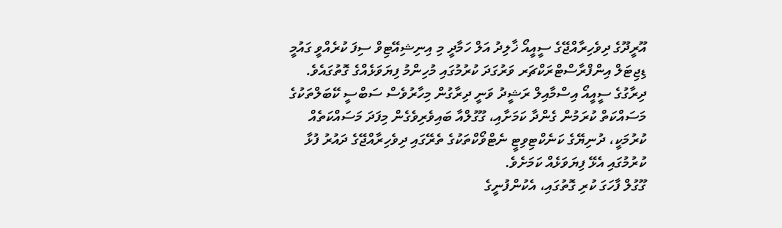އޫރީދޫގެ ދިވެހިރާއްޖޭގެ ސީއީއޯ ޚާލިދު އަލް ހަމާދީ މި އިނިޝިއޭޓިވް ސިފަ ކުރެއްވީ ގައުމީ ޑިޖިޓަލް އިންފްރާސްޓްރަކްޗަރ ވަރުގަދަ ކުރުމުގައި މުހިންމު ފިޔަވަޅެއްގެ ގޮތުގައެވެ. ދިރާގުގެ ސީއީއޯ އިސްމާއިލް ރަޝީދު ވަނީ ދިރާގުން މިހާރުވެސް ސަބްސީ ކޭބަލްތަކުގެ މަސައްކަތް ކުރަމުން ގެންދާ ކަމަށާއި، ގޫގުލްއާ ބައިވެރިވެގެން މިފަދަ މަސައްކަތެއް ކުރުމަކީ، ދުނިޔޭގެ ކަނެކްޓިވިޓީ ނެޓްވޯކްތަކުގެ ތެރޭގައި ދިވެހިރާއްޖޭގެ ދައުރު ފުޅާ ކުރުމުގައި އެޅޭ ފިޔަވަޅެއް ކަމަށެވެ.
ގޫގުލް ފާހަގަ ކުރި ގޮތުގައި، އެކުންފުނީގެ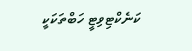ކަނެކްޓިވިޓީ ހަބްތަކަކީ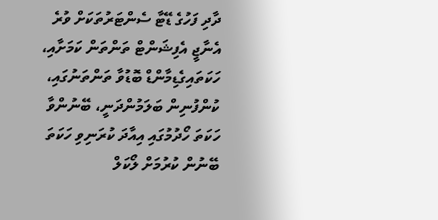ދާދި ފަހުގެ ޑޭޓާ ސެންޓަރުތަކަށް ވުރެ އެނާޖީ އެފިޝަންޓް ތަންތަން ކަމަށާއި، ހަކަތައިގެޑިމާންޑް ބޮޑުވާ ތަންތަނުގައި، ކުންފުނިން ބަލަމުންދަނީ، ބޭނުންވާ ހަކަތަ ހޯދުމުގައި އިއާދަ ކުރަނިވި ހަކަތަ ބޭނުން ކުރުމަށް ލޯކަލް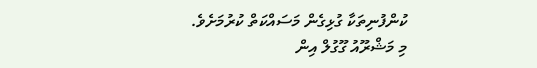ކުންފުނިތަކާ ގުޅިގެން މަސައްކަތް ކުރުމަށެވެ.
މި މަޝްރޫއު ގޫގުލް އިން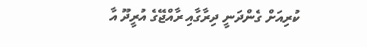ކުރިއަށް ގެންދަނީ ދިރާގާއި ރާއްޖޭގެ އުރީދޫ އާ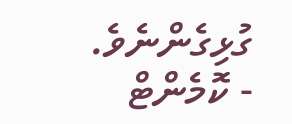ގުޅިގެންނެވެ.
- ކޮމެންޓް